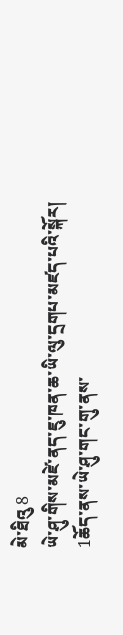མེ་ཐིའུ 8
ཡེ་ཤུ་གིས་མཛེ་ནད་ཇུ་ཁན་ཆ་ཡི་ལུ་དྲགཔ་མཛད་པའི་སྐོར།
1ཆོད་ནས་ཡེ་ཤུ་གང་གུ་ནས་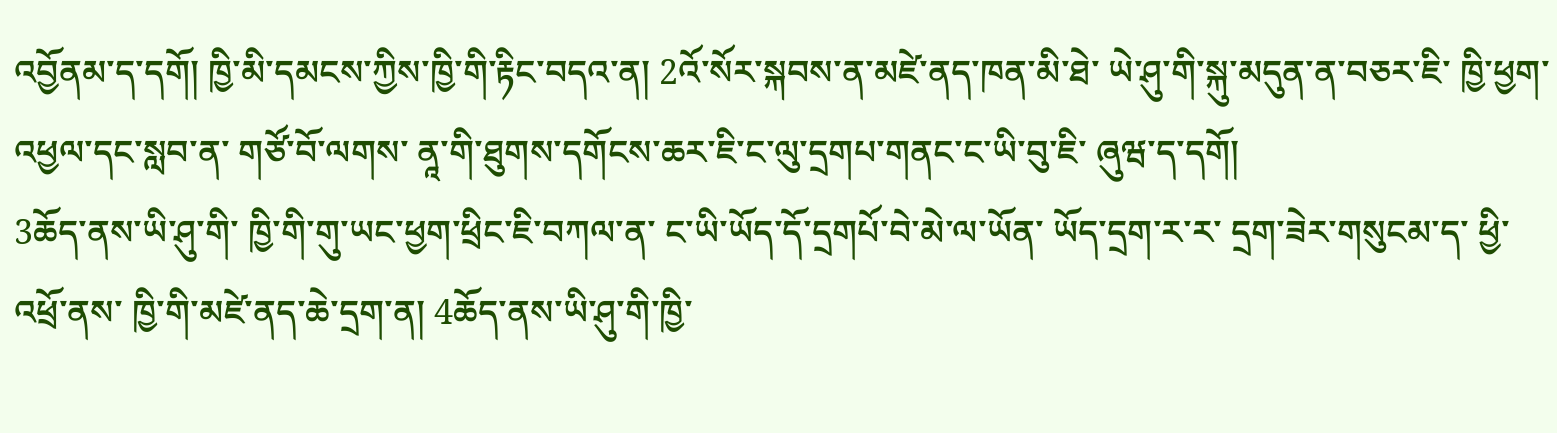འབྱོནམ་ད་དགོ། ཁྱི་མི་དམངས་ཀྱིས་ཁྱི་གི་རྟིང་བདའ་ན། 2འོ་སོར་སྐབས་ན་མཛེ་ནད་ཁན་མི་ཐེ་ ཡེ་ཤུ་གི་སྐུ་མདུན་ན་བཅར་ཇི་ ཁྱི་ཕྱག་འཕྱལ་དང་སླབ་ན་ གཙོ་བོ་ལགས་ ནཱ་གི་ཐུགས་དགོངས་ཆར་ཇི་ང་ལུ་དྲགཔ་གནང་ང་ཡི་བུ་ཇི་ ཞུཝ་ད་དགོ།
3ཆོད་ནས་ཡི་ཤུ་གི་ ཁྱི་གི་གུ་ཡང་ཕྱག་ཕྲིང་ཇི་བཀལ་ན་ ང་ཡི་ཡོད་དོ་དྲགཔོ་བེ་མེ་ལ་ཡོན་ ཡོད་དྲག་ར་ར་ དྲག་ཟེར་གསུངམ་ད་ ཕྱི་འཕྲོ་ནས་ ཁྱི་གི་མཛེ་ནད་ཆེ་དྲག་ན། 4ཆོད་ནས་ཡི་ཤུ་གི་ཁྱི་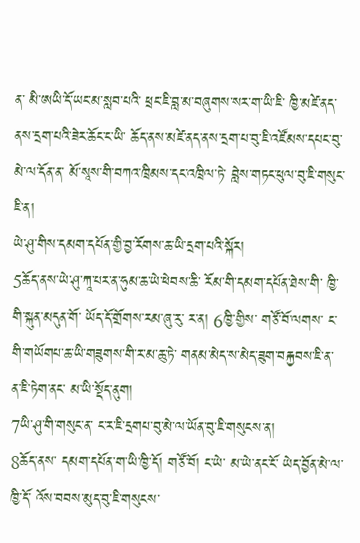ན་ མི་ཨཡི་དོ་ཡང་མ་སླབ་པའི་ ཕྲང་ཇི་བླ་མ་བཞུགས་སར་ག་ཡི་ཇི་ ཁྱི་མཛེ་ནད་ནས་དྲག་པའི་ཟེར་ཆོང་ང་ཡི་ ཆོད་ནས་མཛེ་ནད་ནས་དྲག་པ་བུ་ཇི་འཛོམས་དཔང་བུ་མེ་ལ་དོན་ན་ མོ་སཱས་གི་བཀའ་ཁྲིམས་དང་འཁྲིལ་ཏེ་ བླེས་གཏང་ཕུལ་བུ་ཇི་གསུང་ཇི་ན།
ཡེ་ཤུ་གིས་དམག་དཔོན་གྱི་བྱ་རོགས་ཆ་ཡི་དྲག་པའི་སྐོར།
5ཆོད་ནས་ཡེ་ཤུ་ཀཱ་པར་ན་ཧུམ་ཆ་ཡེ་ཕེབས་ཆི་ རོམ་གི་དམག་དཔོན་ཐེས་གི་ ཁྱི་གི་སྐུན་མདུན་གོ་ ཡོད་དོ་གྲོགས་རམ་ཞུ་རུ་ ར་ན། 6ཁྱི་གྱིས་ གཙོ་བོ་ལགས་ ང་གི་གཡོགཔ་ཆ་ཡི་གཟུགས་གི་ར་མ་ཆུ་ཏེ་ གནམ་མེད་ས་མེད་ཟུག་བརྐྱབས་ཇི་ན་ ན་ཇི་ཏེག་ནང་ མ་ཡི་སྡོད་ནུག།
7ཡི་ཤུ་གི་གསུང་ན་ ང་ར་ཇི་དྲགཔ་བུ་མེ་ལ་ཡོན་བུ་ཇི་གསུངས་ན།
8ཆོད་ནས་ དམག་དཔོན་ག་ཡི་ཁྱི་དོ། གཙོ་བོ། ང་ཡེ་ མ་ཡེ་ནང་ངོ་ ཡེད་བྱོན་མེ་ལ་ཁྱི་དོ་ འོས་བབས་མུད་བུ་ཇི་གསུངས་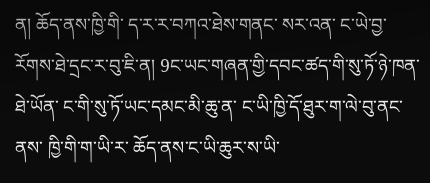ན། ཆོད་ནས་ཁྱི་གི་ ད་ར་ར་བཀའ་ཐེས་གནང་ སར་འན་ ང་ཡེ་བྱ་རོགས་ཐེ་དྲང་ར་བུ་ཇི་ན། 9ང་ཡང་གཞན་གྱི་དབང་ཚད་གི་སུ་ཏོ་ཉེ་ཁན་ཐེ་ཡོན་ ང་གི་སུ་ཏོ་ཡང་དམང་མི་ཆུ་ན་ ང་ཡི་ཁྱི་དོ་ཐུར་ག་ལེ་བུ་ནང་ནས་ ཁྱི་གི་ག་ཡི་ར་ ཆོད་ནས་ང་ཡི་ཆུར་ས་ཡི་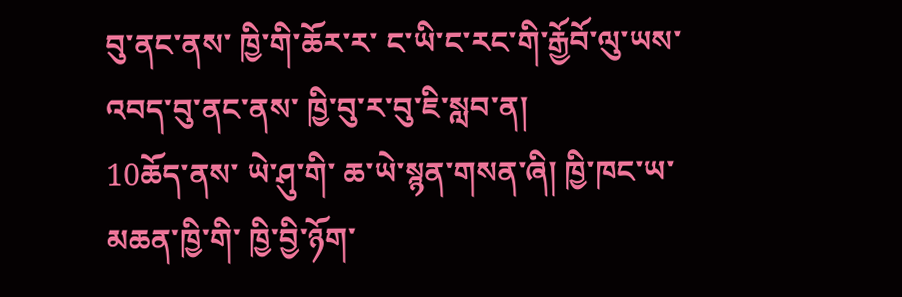བུ་ནང་ནས་ ཁྱི་གི་ཆོར་ར་ ང་ཡི་ང་རང་གི་རྒྱོབོ་ལུ་ཡས་འབད་བུ་ནང་ནས་ ཁྱི་བུ་ར་བུ་ཇི་སླབ་ན།
10ཆོད་ནས་ ཡེ་ཤུ་གི་ ཆ་ཡེ་སྙན་གསན་ཞི། ཁྱི་ཁང་ཡ་མཆན་ཁྱི་གི་ ཁྱི་བྱི་ཉོག་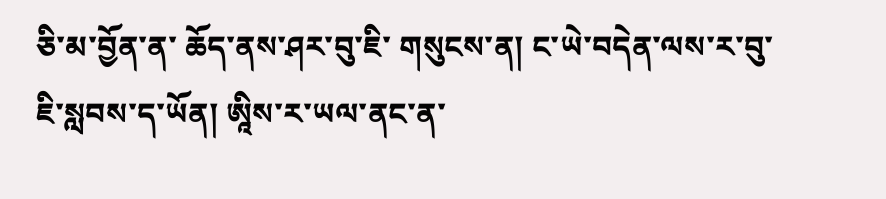ཅི་མ་བྱོན་ན་ ཆོད་ནས་ཤར་བུ་ཇི་ གསུངས་ན། ང་ཡེ་བདེན་ལས་ར་བུ་ཇི་སླབས་ད་ཡོན། ཨཱིས་ར་ཡལ་ནང་ན་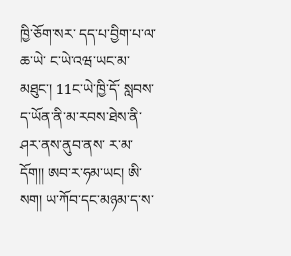ཁྱི་ཅོག་སར་ དད་པ་བྱིག་པ་ལ་ཆ་ཡེ་ ང་ཡེ་འཝ་ཡང་མ་མཐུང་། 11ང་ཡེ་ཁྱི་དོ་ སླབས་ད་ཡོན་ནི་མ་རབས་ཐེས་ནི་ ཤར་ནས་ནུབ་ནས་ ར་མ་དོག།། ཨབ་ར་ཧམ་ཡང། ཨི་སག། ཡ་ཀོབ་དང་མཉམ་ད་ས་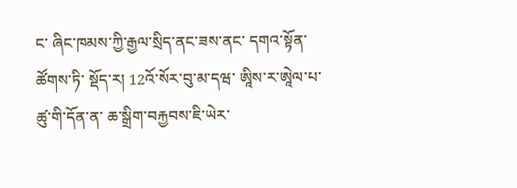ང་ ཞིང་ཁམས་ཀྱི་རྒྱལ་སྲིད་ནང་ཟས་ནང་ དགའ་སྟོན་ཚོགས་ཏི་ སྡོད་ར། 12འོ་སོར་བུ་མ་དཝ་ ཨཱིས་ར་ཨཱེལ་པ་ཚུ་གི་དོན་ན་ ཆ་སྒྲིག་བརྐྱབས་ཇི་ཡེར་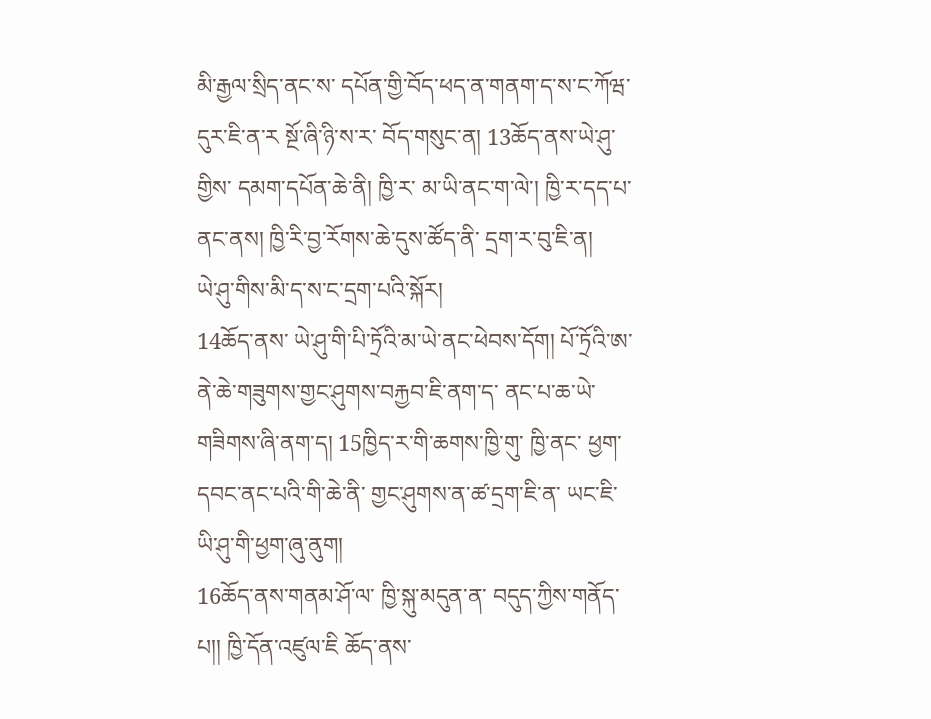མི་རྒྱལ་སྲིད་ནང་ས་ དཔོན་གྱི་བོད་ཕད་ན་གནག་ད་ས་ང་ཀོཝ་དུར་ཇི་ན་ར སྔོ་ཞི་ཉི་ས་ར་ བོད་གསུང་ན། 13ཆོད་ནས་ཡེ་ཤུ་གྱིས་ དམག་དཔོན་ཆེ་ནི། ཁྱི་ར་ མ་ཡི་ནང་ག་ལེ་། ཁྱི་ར་དད་པ་ནང་ནས། ཁྱི་རི་བྱ་རོགས་ཆེ་དུས་ཚོད་ནི་ དྲག་ར་བུ་ཇི་ན།
ཡེ་ཤུ་གིས་མི་ད་ས་ང་དྲག་པའི་སྐོར།
14ཆོད་ནས་ ཡེ་ཤུ་གི་པི་ཏྲོའི་མ་ཡེ་ནང་ཕེབས་དོག། པོ་ཏྲོའི་ཨ་ནེ་ཆེ་གཟུགས་གྱང་ཤུགས་བརྐྱབ་ཇི་ནག་ད་ ནང་པ་ཆ་ཡེ་ གཟིགས་ཞི་ནག་ད། 15ཁྱིད་ར་གི་ཆགས་ཁྱི་གུ་ ཁྱི་ནང་ ཕྱག་དབང་ནང་པའི་གི་ཆེ་ནི་ གྱང་ཤུགས་ན་ཚ་དྲག་ཇི་ན་ ཡང་ཇི་ ཡི་ཤུ་གི་ཕྱག་ཞུ་ནུག།
16ཆོད་ནས་གནམ་ཤོ་ལ་ ཁྱི་སྐུ་མདུན་ན་ བདུད་ཀྱིས་གནོད་པ།། ཁྱི་དོན་འཛུལ་ཇི ཆོད་ནས་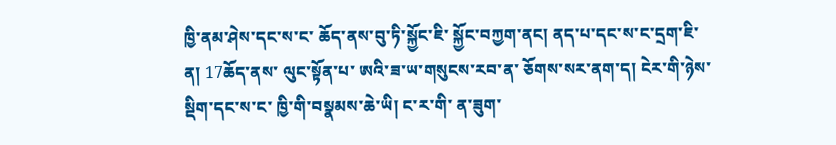ཁྱི་ནམ་ཤེས་དང་ས་ང་ ཆོད་ནས་བུ་ཏི་སྐྱོང་ཇི་ སྐྱོང་བཀྱག་ནང། ནད་པ་དང་ས་ང་དྲག་ཇི་ན། 17ཆོད་ནས་ ལུང་སྟོན་པ་ ཨའི་ཟ་ཡ་གསུངས་རབ་ན་ ཅོགས་སར་ནག་ད། ངེར་གི་ཉེས་སྡིག་དང་ས་ང་ ཁྱི་གི་བསྣམས་ཆེ་ཡི། ང་ར་གི་ ན་ཟུག་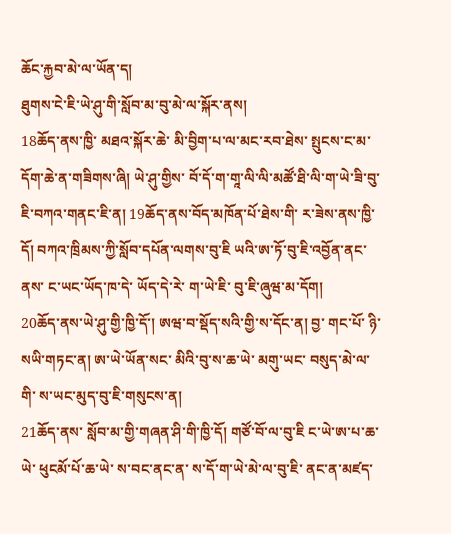ཆོང་རྐྱབ་མེ་ལ་ཡོན་ད།
ཐུགས་ངེ་ཇི་ཡེ་ཤུ་གི་སློབ་མ་བུ་མེ་ལ་སྐོར་ནས།
18ཆོད་ནས་ཁྱི་ མཐའ་སྐོར་ཆེ་ མི་བྱིག་པ་ལ་མང་རབ་ཐེས་ སྤུངས་ང་མ་དོག་ཆེ་ན་གཟིགས་ཞི། ཡེ་ཤུ་གྱིས་ བོ་དོ་ག་གཱ་ལི་ལི་མཚོ་ཐི་ལི་ག་ཡེ་ཟི་བུ་ཇི་བཀའ་གནང་ཇི་ན། 19ཆོད་ནས་བོད་མཁོན་པོ་ཐེས་གི་ ར་ཟེས་ནས་ཁྱི་དོ། བཀའ་ཁྲིམས་ཀྱི་སློབ་དཔོན་ལགས་བུ་ཇི ཡའི་ཨ་ཏོ་བུ་ཇི་འབྱོན་ནང་ནས་ ང་ཡང་ཡོད་ཁ་དེ་ ཡོད་དེ་རེ་ ག་ཡེ་ཇི་ བུ་ཇི་ཞུཝ་མ་དོག།
20ཆོད་ནས་ཡེ་ཤུ་གྱི་ཁྱི་དོ་། ཨཝ་བ་སྡོད་སའི་གྱི་ས་དོང་ན། བྱ་ གང་པོ་ ཉི་སཡི་གཏང་ན། ཨ་ཡེ་ཡོན་སང་ མིའི་བུ་ས་ཆ་ཡེ་ མགུ་ཡང་ བསུད་མེ་ལ་གི་ ས་ཡང་མུད་བུ་ཇི་གསུངས་ན།
21ཆོད་ནས་ སློབ་མ་གྱི་གཞན་ཤི་གི་ཁྱི་དོ། གཙོ་བོ་ལ་བུ་ཇི ང་ཡེ་ཨ་པ་ཆ་ཡེ་ ཕུངམོ་པོ་ཆ་ཡེ་ ས་བང་ནང་ན་ ས་དོ་ག་ཡེ་མེ་ལ་བུ་ཇི་ ནང་ན་མཛད་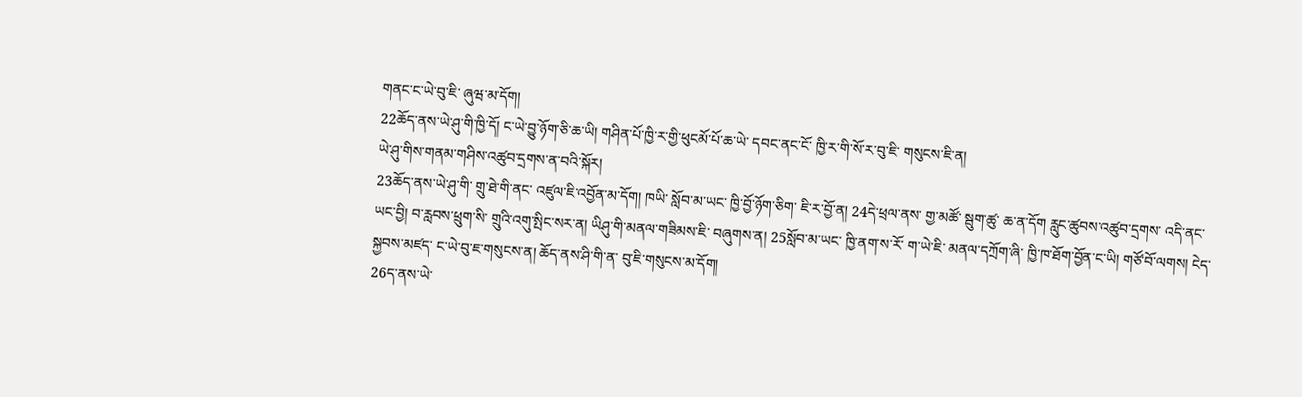གནང་ང་ཡེ་བུ་ཇི་ ཞུཝ་མ་དོག།
22ཆོད་ནས་ཡེ་ཤུ་གི་ཁྱི་དོ། ང་ཡེ་བྱུ་ཉོག་ཅི་ཆ་ཡི། གཤིན་པོ་ཁྱི་ར་གྱི་ཕུངམོ་པོ་ཆ་ཡེ་ དབང་ནང་ངོ་ ཁྱི་ར་གི་སོ་ར་བུ་ཇི་ གསུངས་ཇི་ན།
ཡེ་ཤུ་གིས་གནམ་གཤིས་འཚུབ་དྲགས་ན་བའི་སྐོར།
23ཆོད་ནས་ཡེ་ཤུ་གི་ གྲུ་ཐེ་གི་ནང་ འཛུལ་ཇི་འབྱོན་མ་དོག། ཁཡི་ སློབ་མ་ཡང་ ཁྱི་བྱོ་ཉོག་ཅིག་ ཇི་ར་བྱོ་ན། 24དེ་ཕྲལ་ནས་ གྱ་མཚོ་ སྦུག་ཚུ་ ཆ་ན་དོག རླུང་ཚུབས་འཚུབ་དྲགས་ འདི་ནང་ཡང་བྱི། བ་རླབས་ཕྲུག་སི་ གྲུའི་འགུ་སྤིང་སར་ན། ཡིཤུ་གི་མནལ་གཟིམས་ཇི་ བཞུགས་ན། 25སློབ་མ་ཡང་ ཁྱི་ནག་ས་རོ་ ག་ཡེ་ཇི་ མནལ་དཀྲོག་ཞི་ ཁྱི་ཁ་ཐོག་བྱོན་ང་ཡི། གཙོ་བོ་ལགས། ངེད་ སྐྱབས་མཛད་ ང་ཡེ་བུ་ཇ་གསུངས་ན། ཆོད་ནས་ཤི་གི་ན་ བུ་ཇི་གསུངས་མ་དོག།
26ད་ནས་ཡེ་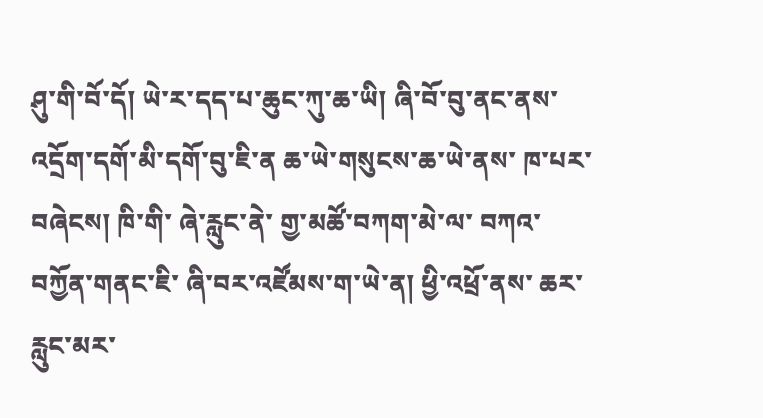ཤུ་གི་བོ་དོ། ཡེ་ར་དད་པ་ཆུང་ཀུ་ཆ་ཡི། ཞི་བོ་བུ་ནང་ནས་འདྲོག་དགོ་མི་དགོ་བུ་ཇི་ན ཆ་ཡེ་གསུངས་ཆ་ཡེ་ནས་ ཁ་པར་བཞེངས། ཁི་གི་ ཞེ་རླུང་ནེ་ གྱ་མཚོ་བཀག་མེ་ལ་ བཀའ་བཀྱོན་གནང་ཇི་ ཞི་བར་འཛོམས་ག་ཡེ་ན། ཕྱི་འཕྲོ་ནས་ ཆར་རླུང་མར་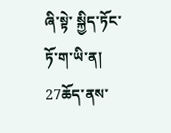ཞི་སྟེ་ སྐྱིད་ཏོང་ཏོ་ག་ཡི་ན།
27ཆོད་ནས་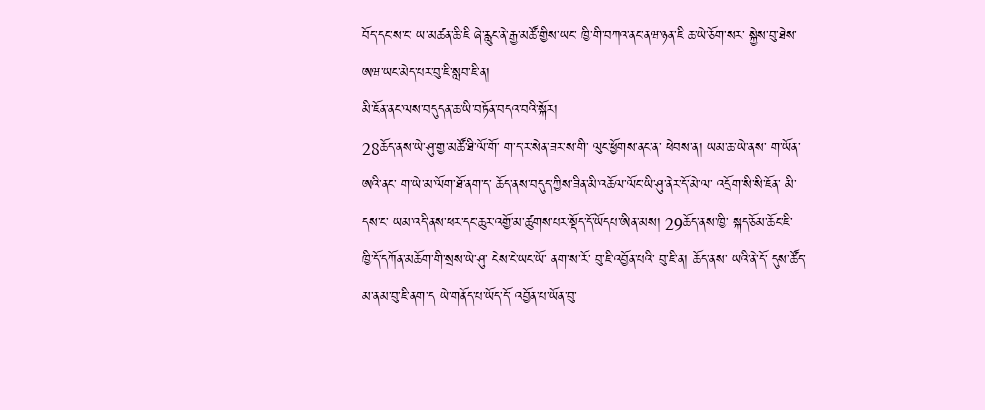བོད་དང་ས་ང་ ཡ་མཚན་ཆི་ཇི ཞེ་རླུང་ནེ་རྒྱ་མཚོ་གྱིས་ཡང་ ཁྱི་གི་བཀའ་ནང་ནཝ་ཉན་ཇི ཆ་ཡེ་ཅོག་སར་ སྐྱེས་བུ་ཐེས་ ཨཝ་ཡང་མེད་པར་བུ་ཇི་སླབ་ཇི་ན།
མི་ཇོན་ནང་ལས་བདུདན་ཆ་ཡི་བཏོན་བདའ་བའི་སྐོར།
28ཆོད་ནས་ཡེ་ཤུ་གྱ་མཚོ་ཐི་ལོ་གོ་ ག་ད་ར་སེན་ཟར་ས་གི་ ལུང་ཕྱོགས་ནང་ན་ ཕེབས་ན། ཡམ་ཆ་ཡེ་ནས་ ག་ཡོན་ཨའི་ནང་ ག་ཡེ་མ་ལོག་ཐོ་ནག་ད་ ཆོད་ནས་བདུད་ཀྱིས་ཟིན་མི་འཆོལ་ལོང་ཡི་ཤུ་ནེར་དོ་མེ་ལ་ འདྲོག་སི་སི་ཇོན་ མི་དས་ང་ ཡམ་འདི་ནས་ཕར་དང་ཆུར་འགྱོ་མ་ཚུགས་པར་སྡོད་དོ་ཡོདཔ་ཨིན་མས། 29ཆོད་ནས་ཁྱི་ སྐད་ཅོམ་ཆོང་ཇི་ ཁྱི་དོ་དཀོན་མཆོག་གི་སྲས་ཡེ་ཤུ་ ངེས་ངེ་ཡང་ཡོ་ ནག་ས་རོ་ བུ་ཇི་འབྱོན་པའི་ བུ་ཇི་ན། ཆོད་ནས་ ཡའི་ནེ་དོ་ དུས་ཚོད་མ་ནམ་བུ་ཇི་ནག་ད ཡེ་གནོད་པ་ཡོད་དོ་ འབྱོན་པ་ཡོན་བུ་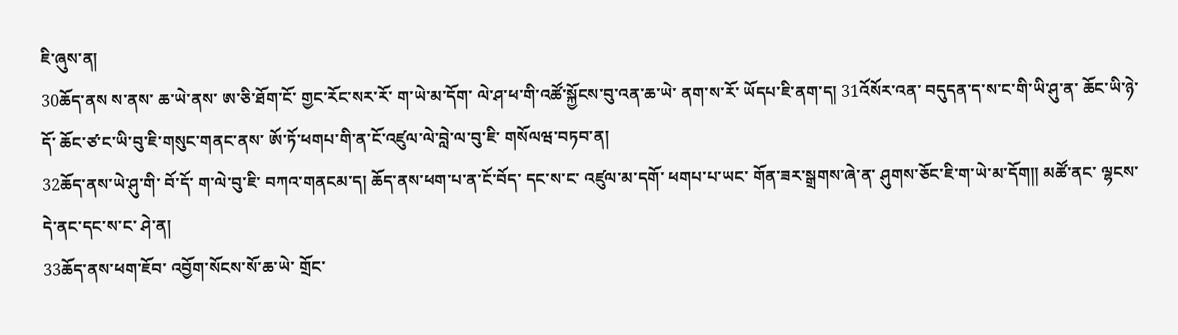ཇི་ཞུས་ན།
30ཆོད་ནས ས་ནས་ ཆ་ཡེ་ནས་ ཨ་ཅི་ཐོག་ངོ་ གྱང་རོང་སར་རོ་ ག་ཡེ་མ་དོག་ ལེ་ཤ་ཕ་གི་འཚོ་སྐྱོངས་བུ་འན་ཆ་ཡེ་ ནག་ས་རོ་ ཡོདཔ་ཇི་ནག་ད། 31འོསོར་འན་ བདུདན་ད་ས་ང་གི་ཡི་ཤུ་ན་ ཆོང་ཡི་ཉེ་དོ་ ཆོང་ཙ་ང་ཡི་བུ་ཇི་གསུང་གནང་ནས་ ཨོ་ཏོ་ཕགཔ་གི་ན་ངོ་འཛུལ་ལེ་བླེ་ལ་བུ་ཇི་ གསོལཝ་བཏབ་ན།
32ཆོད་ནས་ཡེ་ཤུ་གི་ བོ་དོ་ ག་ལེ་བུ་ཇི་ བཀའ་གནངམ་ད། ཆོད་ནས་ཕག་པ་ན་ངོ་བོད་ དང་ས་ང་ འཛུལ་མ་དགོ་ ཕགཔ་པ་ཡང་ གོན་ཟར་སྒྲགས་ཞེ་ན་ ཤུགས་ཅོང་ཇི་ག་ཡེ་མ་དོག།། མཚོ་ནང་ ལྷངས་དེ་ནང་དང་ས་ང་ ཤེ་ན།
33ཆོད་ནས་ཕག་ཇོབ་ འབྱོག་སོངས་སོ་ཆ་ཡེ་ གྲོང་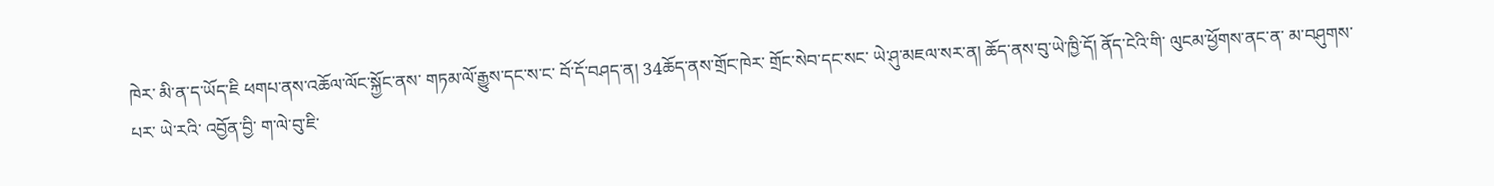ཁེར་ མི་ན་ད་ཡོད་ཇི ཕགཔ་ནས་འཆོལ་ལོང་སྐྱོང་ནས་ གཏམ་ལོ་རྒྱུས་དང་ས་ང་ བོ་དོ་བཤད་ན། 34ཆོད་ནས་གྲོང་ཁེར་ གྲོང་སེབ་དང་སང་ ཡེ་ཤུ་མཇལ་སར་ན། ཆོད་ནས་བུ་ཡེ་ཁྱི་དོ། ནོད་ངེའི་གི་ ལུངམ་ཕྱོགས་ནང་ན་ མ་བཤུགས་པར་ ཡེ་རའི་ འབྱོན་བྱི་ ག་ལེ་བུ་ཇི་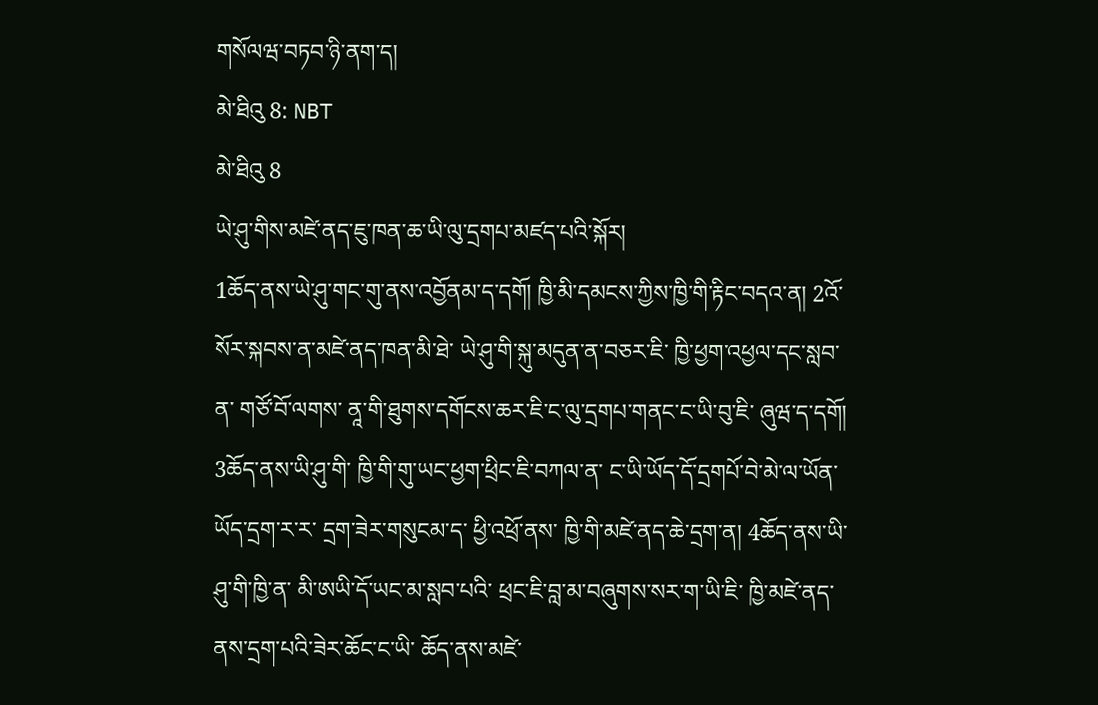གསོལཝ་བཏབ་ཉི་ནག་ད།
མེ་ཐིའུ 8: NBT
མེ་ཐིའུ 8
ཡེ་ཤུ་གིས་མཛེ་ནད་ཇུ་ཁན་ཆ་ཡི་ལུ་དྲགཔ་མཛད་པའི་སྐོར།
1ཆོད་ནས་ཡེ་ཤུ་གང་གུ་ནས་འབྱོནམ་ད་དགོ། ཁྱི་མི་དམངས་ཀྱིས་ཁྱི་གི་རྟིང་བདའ་ན། 2འོ་སོར་སྐབས་ན་མཛེ་ནད་ཁན་མི་ཐེ་ ཡེ་ཤུ་གི་སྐུ་མདུན་ན་བཅར་ཇི་ ཁྱི་ཕྱག་འཕྱལ་དང་སླབ་ན་ གཙོ་བོ་ལགས་ ནཱ་གི་ཐུགས་དགོངས་ཆར་ཇི་ང་ལུ་དྲགཔ་གནང་ང་ཡི་བུ་ཇི་ ཞུཝ་ད་དགོ།
3ཆོད་ནས་ཡི་ཤུ་གི་ ཁྱི་གི་གུ་ཡང་ཕྱག་ཕྲིང་ཇི་བཀལ་ན་ ང་ཡི་ཡོད་དོ་དྲགཔོ་བེ་མེ་ལ་ཡོན་ ཡོད་དྲག་ར་ར་ དྲག་ཟེར་གསུངམ་ད་ ཕྱི་འཕྲོ་ནས་ ཁྱི་གི་མཛེ་ནད་ཆེ་དྲག་ན། 4ཆོད་ནས་ཡི་ཤུ་གི་ཁྱི་ན་ མི་ཨཡི་དོ་ཡང་མ་སླབ་པའི་ ཕྲང་ཇི་བླ་མ་བཞུགས་སར་ག་ཡི་ཇི་ ཁྱི་མཛེ་ནད་ནས་དྲག་པའི་ཟེར་ཆོང་ང་ཡི་ ཆོད་ནས་མཛེ་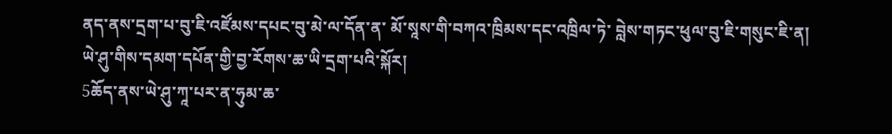ནད་ནས་དྲག་པ་བུ་ཇི་འཛོམས་དཔང་བུ་མེ་ལ་དོན་ན་ མོ་སཱས་གི་བཀའ་ཁྲིམས་དང་འཁྲིལ་ཏེ་ བླེས་གཏང་ཕུལ་བུ་ཇི་གསུང་ཇི་ན།
ཡེ་ཤུ་གིས་དམག་དཔོན་གྱི་བྱ་རོགས་ཆ་ཡི་དྲག་པའི་སྐོར།
5ཆོད་ནས་ཡེ་ཤུ་ཀཱ་པར་ན་ཧུམ་ཆ་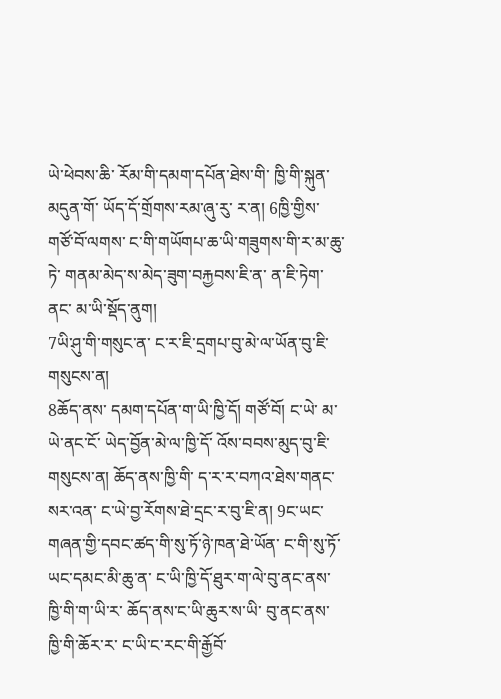ཡེ་ཕེབས་ཆི་ རོམ་གི་དམག་དཔོན་ཐེས་གི་ ཁྱི་གི་སྐུན་མདུན་གོ་ ཡོད་དོ་གྲོགས་རམ་ཞུ་རུ་ ར་ན། 6ཁྱི་གྱིས་ གཙོ་བོ་ལགས་ ང་གི་གཡོགཔ་ཆ་ཡི་གཟུགས་གི་ར་མ་ཆུ་ཏེ་ གནམ་མེད་ས་མེད་ཟུག་བརྐྱབས་ཇི་ན་ ན་ཇི་ཏེག་ནང་ མ་ཡི་སྡོད་ནུག།
7ཡི་ཤུ་གི་གསུང་ན་ ང་ར་ཇི་དྲགཔ་བུ་མེ་ལ་ཡོན་བུ་ཇི་གསུངས་ན།
8ཆོད་ནས་ དམག་དཔོན་ག་ཡི་ཁྱི་དོ། གཙོ་བོ། ང་ཡེ་ མ་ཡེ་ནང་ངོ་ ཡེད་བྱོན་མེ་ལ་ཁྱི་དོ་ འོས་བབས་མུད་བུ་ཇི་གསུངས་ན། ཆོད་ནས་ཁྱི་གི་ ད་ར་ར་བཀའ་ཐེས་གནང་ སར་འན་ ང་ཡེ་བྱ་རོགས་ཐེ་དྲང་ར་བུ་ཇི་ན། 9ང་ཡང་གཞན་གྱི་དབང་ཚད་གི་སུ་ཏོ་ཉེ་ཁན་ཐེ་ཡོན་ ང་གི་སུ་ཏོ་ཡང་དམང་མི་ཆུ་ན་ ང་ཡི་ཁྱི་དོ་ཐུར་ག་ལེ་བུ་ནང་ནས་ ཁྱི་གི་ག་ཡི་ར་ ཆོད་ནས་ང་ཡི་ཆུར་ས་ཡི་ བུ་ནང་ནས་ ཁྱི་གི་ཆོར་ར་ ང་ཡི་ང་རང་གི་རྒྱོབོ་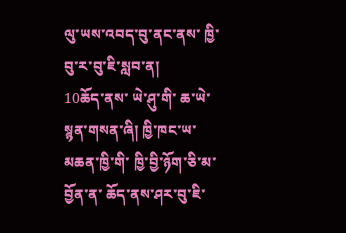ལུ་ཡས་འབད་བུ་ནང་ནས་ ཁྱི་བུ་ར་བུ་ཇི་སླབ་ན།
10ཆོད་ནས་ ཡེ་ཤུ་གི་ ཆ་ཡེ་སྙན་གསན་ཞི། ཁྱི་ཁང་ཡ་མཆན་ཁྱི་གི་ ཁྱི་བྱི་ཉོག་ཅི་མ་བྱོན་ན་ ཆོད་ནས་ཤར་བུ་ཇི་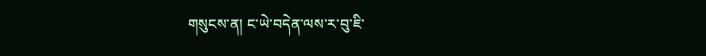གསུངས་ན། ང་ཡེ་བདེན་ལས་ར་བུ་ཇི་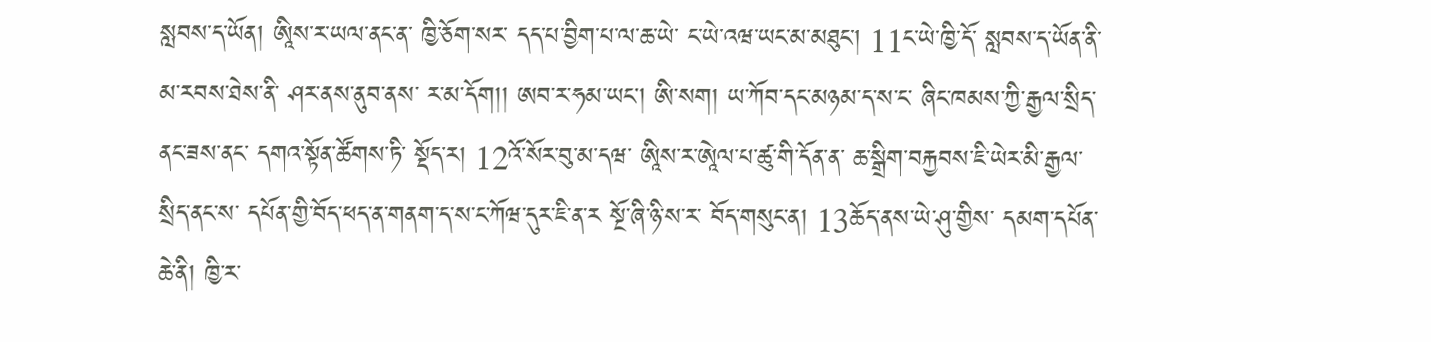སླབས་ད་ཡོན། ཨཱིས་ར་ཡལ་ནང་ན་ ཁྱི་ཅོག་སར་ དད་པ་བྱིག་པ་ལ་ཆ་ཡེ་ ང་ཡེ་འཝ་ཡང་མ་མཐུང་། 11ང་ཡེ་ཁྱི་དོ་ སླབས་ད་ཡོན་ནི་མ་རབས་ཐེས་ནི་ ཤར་ནས་ནུབ་ནས་ ར་མ་དོག།། ཨབ་ར་ཧམ་ཡང། ཨི་སག། ཡ་ཀོབ་དང་མཉམ་ད་ས་ང་ ཞིང་ཁམས་ཀྱི་རྒྱལ་སྲིད་ནང་ཟས་ནང་ དགའ་སྟོན་ཚོགས་ཏི་ སྡོད་ར། 12འོ་སོར་བུ་མ་དཝ་ ཨཱིས་ར་ཨཱེལ་པ་ཚུ་གི་དོན་ན་ ཆ་སྒྲིག་བརྐྱབས་ཇི་ཡེར་མི་རྒྱལ་སྲིད་ནང་ས་ དཔོན་གྱི་བོད་ཕད་ན་གནག་ད་ས་ང་ཀོཝ་དུར་ཇི་ན་ར སྔོ་ཞི་ཉི་ས་ར་ བོད་གསུང་ན། 13ཆོད་ནས་ཡེ་ཤུ་གྱིས་ དམག་དཔོན་ཆེ་ནི། ཁྱི་ར་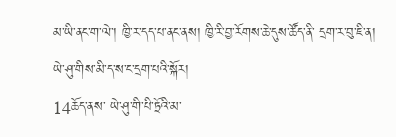མ་ཡི་ནང་ག་ལེ་། ཁྱི་ར་དད་པ་ནང་ནས། ཁྱི་རི་བྱ་རོགས་ཆེ་དུས་ཚོད་ནི་ དྲག་ར་བུ་ཇི་ན།
ཡེ་ཤུ་གིས་མི་ད་ས་ང་དྲག་པའི་སྐོར།
14ཆོད་ནས་ ཡེ་ཤུ་གི་པི་ཏྲོའི་མ་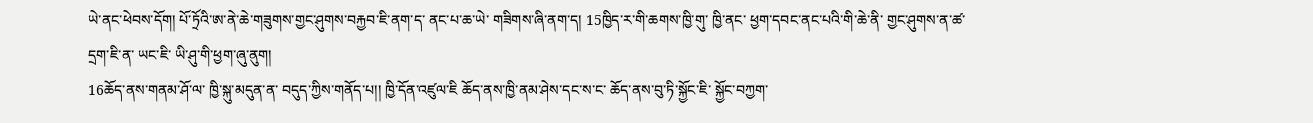ཡེ་ནང་ཕེབས་དོག། པོ་ཏྲོའི་ཨ་ནེ་ཆེ་གཟུགས་གྱང་ཤུགས་བརྐྱབ་ཇི་ནག་ད་ ནང་པ་ཆ་ཡེ་ གཟིགས་ཞི་ནག་ད། 15ཁྱིད་ར་གི་ཆགས་ཁྱི་གུ་ ཁྱི་ནང་ ཕྱག་དབང་ནང་པའི་གི་ཆེ་ནི་ གྱང་ཤུགས་ན་ཚ་དྲག་ཇི་ན་ ཡང་ཇི་ ཡི་ཤུ་གི་ཕྱག་ཞུ་ནུག།
16ཆོད་ནས་གནམ་ཤོ་ལ་ ཁྱི་སྐུ་མདུན་ན་ བདུད་ཀྱིས་གནོད་པ།། ཁྱི་དོན་འཛུལ་ཇི ཆོད་ནས་ཁྱི་ནམ་ཤེས་དང་ས་ང་ ཆོད་ནས་བུ་ཏི་སྐྱོང་ཇི་ སྐྱོང་བཀྱག་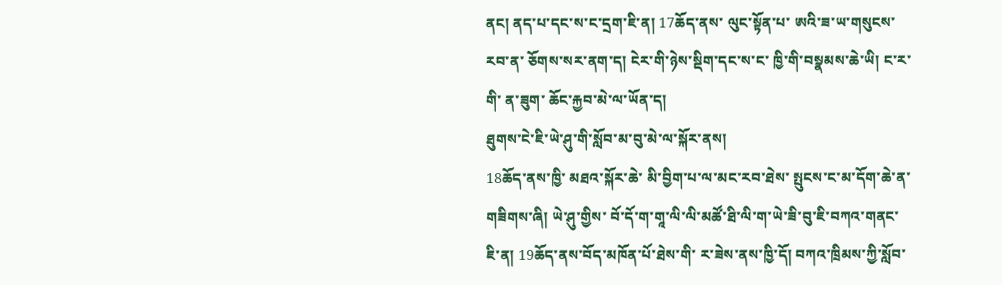ནང། ནད་པ་དང་ས་ང་དྲག་ཇི་ན། 17ཆོད་ནས་ ལུང་སྟོན་པ་ ཨའི་ཟ་ཡ་གསུངས་རབ་ན་ ཅོགས་སར་ནག་ད། ངེར་གི་ཉེས་སྡིག་དང་ས་ང་ ཁྱི་གི་བསྣམས་ཆེ་ཡི། ང་ར་གི་ ན་ཟུག་ ཆོང་རྐྱབ་མེ་ལ་ཡོན་ད།
ཐུགས་ངེ་ཇི་ཡེ་ཤུ་གི་སློབ་མ་བུ་མེ་ལ་སྐོར་ནས།
18ཆོད་ནས་ཁྱི་ མཐའ་སྐོར་ཆེ་ མི་བྱིག་པ་ལ་མང་རབ་ཐེས་ སྤུངས་ང་མ་དོག་ཆེ་ན་གཟིགས་ཞི། ཡེ་ཤུ་གྱིས་ བོ་དོ་ག་གཱ་ལི་ལི་མཚོ་ཐི་ལི་ག་ཡེ་ཟི་བུ་ཇི་བཀའ་གནང་ཇི་ན། 19ཆོད་ནས་བོད་མཁོན་པོ་ཐེས་གི་ ར་ཟེས་ནས་ཁྱི་དོ། བཀའ་ཁྲིམས་ཀྱི་སློབ་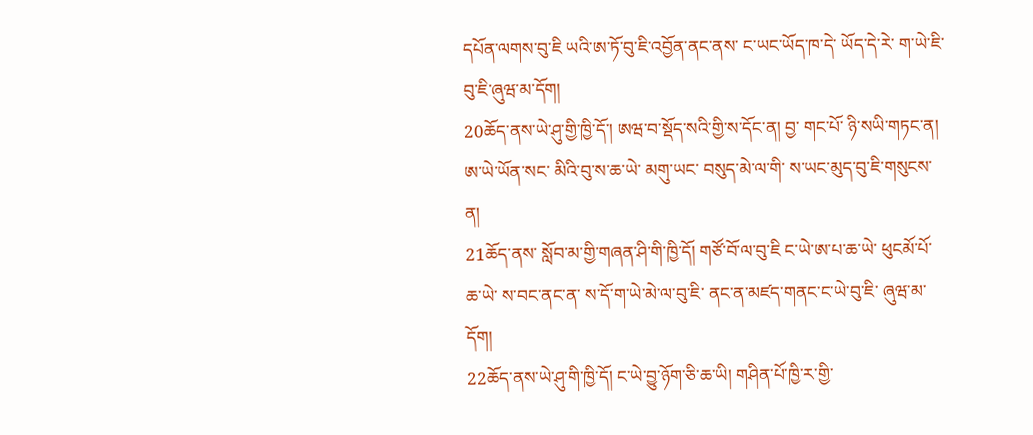དཔོན་ལགས་བུ་ཇི ཡའི་ཨ་ཏོ་བུ་ཇི་འབྱོན་ནང་ནས་ ང་ཡང་ཡོད་ཁ་དེ་ ཡོད་དེ་རེ་ ག་ཡེ་ཇི་ བུ་ཇི་ཞུཝ་མ་དོག།
20ཆོད་ནས་ཡེ་ཤུ་གྱི་ཁྱི་དོ་། ཨཝ་བ་སྡོད་སའི་གྱི་ས་དོང་ན། བྱ་ གང་པོ་ ཉི་སཡི་གཏང་ན། ཨ་ཡེ་ཡོན་སང་ མིའི་བུ་ས་ཆ་ཡེ་ མགུ་ཡང་ བསུད་མེ་ལ་གི་ ས་ཡང་མུད་བུ་ཇི་གསུངས་ན།
21ཆོད་ནས་ སློབ་མ་གྱི་གཞན་ཤི་གི་ཁྱི་དོ། གཙོ་བོ་ལ་བུ་ཇི ང་ཡེ་ཨ་པ་ཆ་ཡེ་ ཕུངམོ་པོ་ཆ་ཡེ་ ས་བང་ནང་ན་ ས་དོ་ག་ཡེ་མེ་ལ་བུ་ཇི་ ནང་ན་མཛད་གནང་ང་ཡེ་བུ་ཇི་ ཞུཝ་མ་དོག།
22ཆོད་ནས་ཡེ་ཤུ་གི་ཁྱི་དོ། ང་ཡེ་བྱུ་ཉོག་ཅི་ཆ་ཡི། གཤིན་པོ་ཁྱི་ར་གྱི་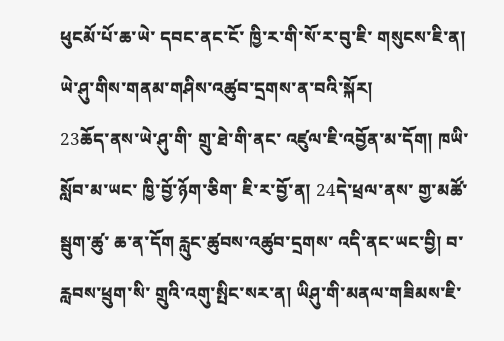ཕུངམོ་པོ་ཆ་ཡེ་ དབང་ནང་ངོ་ ཁྱི་ར་གི་སོ་ར་བུ་ཇི་ གསུངས་ཇི་ན།
ཡེ་ཤུ་གིས་གནམ་གཤིས་འཚུབ་དྲགས་ན་བའི་སྐོར།
23ཆོད་ནས་ཡེ་ཤུ་གི་ གྲུ་ཐེ་གི་ནང་ འཛུལ་ཇི་འབྱོན་མ་དོག། ཁཡི་ སློབ་མ་ཡང་ ཁྱི་བྱོ་ཉོག་ཅིག་ ཇི་ར་བྱོ་ན། 24དེ་ཕྲལ་ནས་ གྱ་མཚོ་ སྦུག་ཚུ་ ཆ་ན་དོག རླུང་ཚུབས་འཚུབ་དྲགས་ འདི་ནང་ཡང་བྱི། བ་རླབས་ཕྲུག་སི་ གྲུའི་འགུ་སྤིང་སར་ན། ཡིཤུ་གི་མནལ་གཟིམས་ཇི་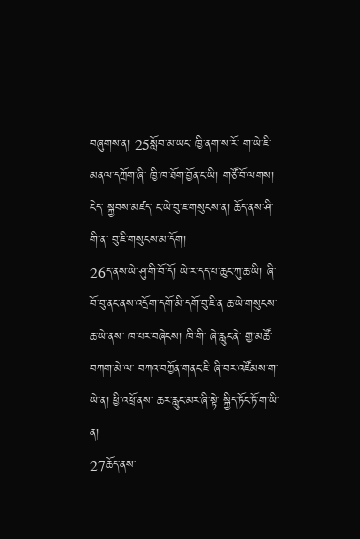བཞུགས་ན། 25སློབ་མ་ཡང་ ཁྱི་ནག་ས་རོ་ ག་ཡེ་ཇི་ མནལ་དཀྲོག་ཞི་ ཁྱི་ཁ་ཐོག་བྱོན་ང་ཡི། གཙོ་བོ་ལགས། ངེད་ སྐྱབས་མཛད་ ང་ཡེ་བུ་ཇ་གསུངས་ན། ཆོད་ནས་ཤི་གི་ན་ བུ་ཇི་གསུངས་མ་དོག།
26ད་ནས་ཡེ་ཤུ་གི་བོ་དོ། ཡེ་ར་དད་པ་ཆུང་ཀུ་ཆ་ཡི། ཞི་བོ་བུ་ནང་ནས་འདྲོག་དགོ་མི་དགོ་བུ་ཇི་ན ཆ་ཡེ་གསུངས་ཆ་ཡེ་ནས་ ཁ་པར་བཞེངས། ཁི་གི་ ཞེ་རླུང་ནེ་ གྱ་མཚོ་བཀག་མེ་ལ་ བཀའ་བཀྱོན་གནང་ཇི་ ཞི་བར་འཛོམས་ག་ཡེ་ན། ཕྱི་འཕྲོ་ནས་ ཆར་རླུང་མར་ཞི་སྟེ་ སྐྱིད་ཏོང་ཏོ་ག་ཡི་ན།
27ཆོད་ནས་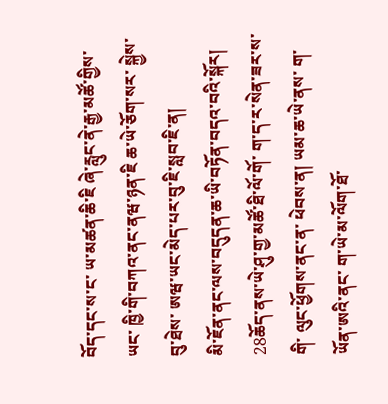བོད་དང་ས་ང་ ཡ་མཚན་ཆི་ཇི ཞེ་རླུང་ནེ་རྒྱ་མཚོ་གྱིས་ཡང་ ཁྱི་གི་བཀའ་ནང་ནཝ་ཉན་ཇི ཆ་ཡེ་ཅོག་སར་ སྐྱེས་བུ་ཐེས་ ཨཝ་ཡང་མེད་པར་བུ་ཇི་སླབ་ཇི་ན།
མི་ཇོན་ནང་ལས་བདུདན་ཆ་ཡི་བཏོན་བདའ་བའི་སྐོར།
28ཆོད་ནས་ཡེ་ཤུ་གྱ་མཚོ་ཐི་ལོ་གོ་ ག་ད་ར་སེན་ཟར་ས་གི་ ལུང་ཕྱོགས་ནང་ན་ ཕེབས་ན། ཡམ་ཆ་ཡེ་ནས་ ག་ཡོན་ཨའི་ནང་ ག་ཡེ་མ་ལོག་ཐོ་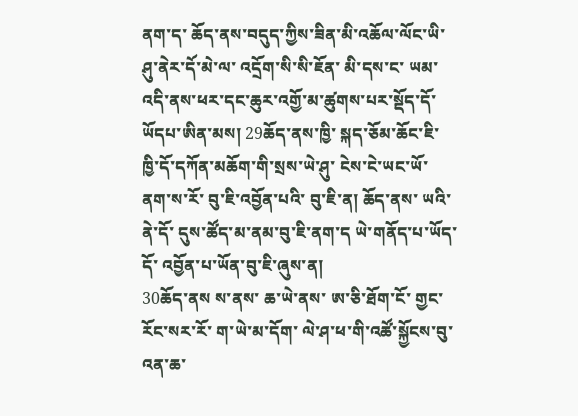ནག་ད་ ཆོད་ནས་བདུད་ཀྱིས་ཟིན་མི་འཆོལ་ལོང་ཡི་ཤུ་ནེར་དོ་མེ་ལ་ འདྲོག་སི་སི་ཇོན་ མི་དས་ང་ ཡམ་འདི་ནས་ཕར་དང་ཆུར་འགྱོ་མ་ཚུགས་པར་སྡོད་དོ་ཡོདཔ་ཨིན་མས། 29ཆོད་ནས་ཁྱི་ སྐད་ཅོམ་ཆོང་ཇི་ ཁྱི་དོ་དཀོན་མཆོག་གི་སྲས་ཡེ་ཤུ་ ངེས་ངེ་ཡང་ཡོ་ ནག་ས་རོ་ བུ་ཇི་འབྱོན་པའི་ བུ་ཇི་ན། ཆོད་ནས་ ཡའི་ནེ་དོ་ དུས་ཚོད་མ་ནམ་བུ་ཇི་ནག་ད ཡེ་གནོད་པ་ཡོད་དོ་ འབྱོན་པ་ཡོན་བུ་ཇི་ཞུས་ན།
30ཆོད་ནས ས་ནས་ ཆ་ཡེ་ནས་ ཨ་ཅི་ཐོག་ངོ་ གྱང་རོང་སར་རོ་ ག་ཡེ་མ་དོག་ ལེ་ཤ་ཕ་གི་འཚོ་སྐྱོངས་བུ་འན་ཆ་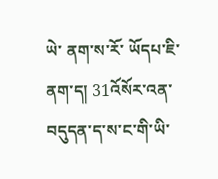ཡེ་ ནག་ས་རོ་ ཡོདཔ་ཇི་ནག་ད། 31འོསོར་འན་ བདུདན་ད་ས་ང་གི་ཡི་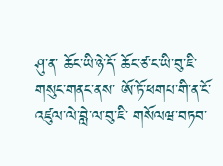ཤུ་ན་ ཆོང་ཡི་ཉེ་དོ་ ཆོང་ཙ་ང་ཡི་བུ་ཇི་གསུང་གནང་ནས་ ཨོ་ཏོ་ཕགཔ་གི་ན་ངོ་འཛུལ་ལེ་བླེ་ལ་བུ་ཇི་ གསོལཝ་བཏབ་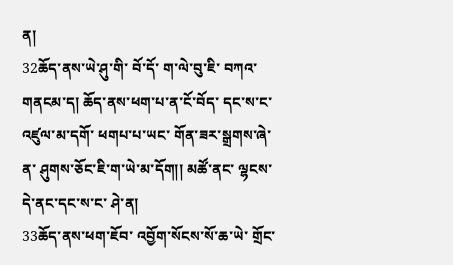ན།
32ཆོད་ནས་ཡེ་ཤུ་གི་ བོ་དོ་ ག་ལེ་བུ་ཇི་ བཀའ་གནངམ་ད། ཆོད་ནས་ཕག་པ་ན་ངོ་བོད་ དང་ས་ང་ འཛུལ་མ་དགོ་ ཕགཔ་པ་ཡང་ གོན་ཟར་སྒྲགས་ཞེ་ན་ ཤུགས་ཅོང་ཇི་ག་ཡེ་མ་དོག།། མཚོ་ནང་ ལྷངས་དེ་ནང་དང་ས་ང་ ཤེ་ན།
33ཆོད་ནས་ཕག་ཇོབ་ འབྱོག་སོངས་སོ་ཆ་ཡེ་ གྲོང་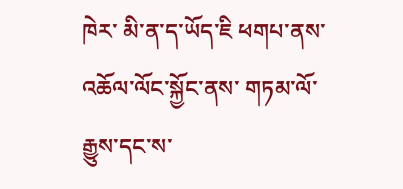ཁེར་ མི་ན་ད་ཡོད་ཇི ཕགཔ་ནས་འཆོལ་ལོང་སྐྱོང་ནས་ གཏམ་ལོ་རྒྱུས་དང་ས་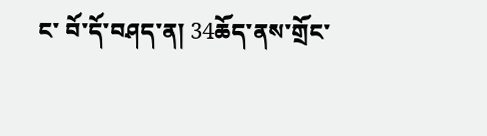ང་ བོ་དོ་བཤད་ན། 34ཆོད་ནས་གྲོང་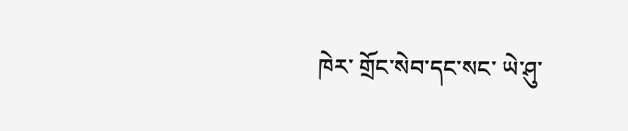ཁེར་ གྲོང་སེབ་དང་སང་ ཡེ་ཤུ་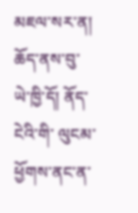མཇལ་སར་ན། ཆོད་ནས་བུ་ཡེ་ཁྱི་དོ། ནོད་ངེའི་གི་ ལུངམ་ཕྱོགས་ནང་ན་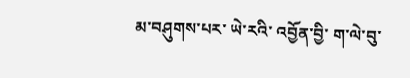མ་བཤུགས་པར་ ཡེ་རའི་ འབྱོན་བྱི་ ག་ལེ་བུ་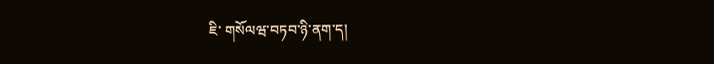ཇི་ གསོལཝ་བཏབ་ཉི་ནག་ད།